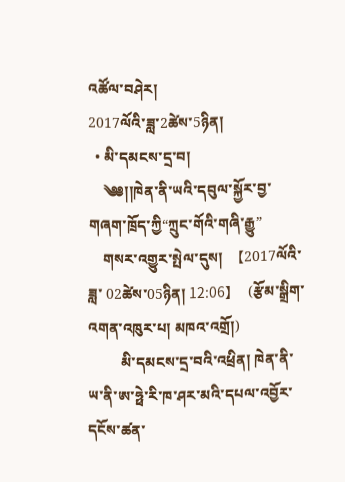འཚོལ་བཤེར།
2017ལོའི་ཟླ་2ཚེས་5ཉིན།
  • མི་དམངས་དྲ་བ།
    ༄༅།།ཁེན་ནི་ཡའི་དབུལ་སྐྱོར་བྱ་གཞག་ཁྲོད་ཀྱི“ཀྲུང་གོའི་གཞི་རྒྱུ”
    གསར་འགྱུར་སྤེལ་དུས།  【2017ལོའི་ཟླ་ 02ཚེས་05ཉིན། 12:06】   (རྩོམ་སྒྲིག་འགན་འཁུར་པ། མཁའ་འགྲོ།)
         མི་དམངས་དྲ་བའི་འཕྲིན། ཁེན་ནི་ཡ་ནི་ཨ་ཧྥེ་རི་ཁ་ཤར་མའི་དཔལ་འབྱོར་དངོས་ཚན་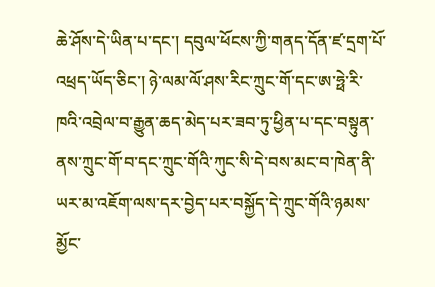ཆེ་ཤོས་དེ་ཡིན་པ་དང་། དབུལ་ཕོངས་ཀྱི་གནད་དོན་ཛ་དྲག་པོ་འཕྲད་ཡོད་ཅིང་། ཉེ་ལམ་ལོ་ཤས་རིང་ཀྲུང་གོ་དང་ཨ་ཧྥེ་རི་ཁའི་འབྲེལ་བ་རྒྱུན་ཆད་མེད་པར་ཟབ་ཏུ་ཕྱིན་པ་དང་བསྟུན་ནས་ཀྲུང་གོ་བ་དང་ཀྲུང་གོའི་ཀུང་སི་དེ་བས་མང་བ་ཁེན་ནི་ཡར་མ་འཇོག་ལས་དར་བྱེད་པར་བསྐྱོད་དེ་ཀྲུང་གོའི་ཉམས་མྱོང་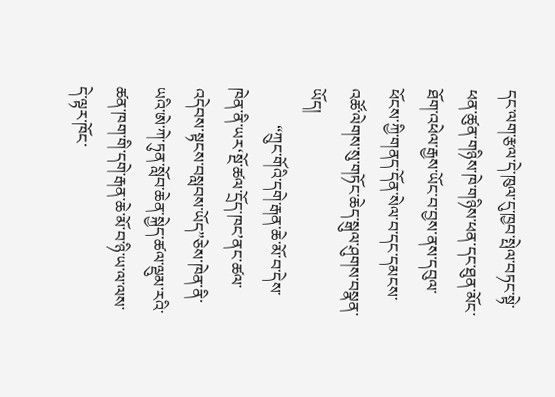དང་ལག་རྩལ་དེ་ཁུལ་དུ་ཁྱབ་སྤེལ་བཏང་སྟེ་ཕན་ཚུན་གཉིས་ཁེ་གཉིས་ཕན་དང་ཐུན་མོང་ཐོག་འཕེལ་རྒྱས་ཡོང་བ་བྱས་ནས་དབུལ་ཕོངས་ཀྱི་གནད་དོན་སེལ་བ་དང་དམངས་འཚོ་ལེགས་སུ་གཏོང་ཆེད་སྒུལ་ཤུགས་བསྣན་ཡོད།
         “ཀྲུང་གོའི་དགེ་རྒན་ཆེ་མོ་བ་དེས་ཁེན་ནི་ཡར‘སྔོ་ཚལ་དྲོད་ཁང’ནང་ཚལ་འདེབས་སྟངས་བསླབས་ཡོད”ཅེས་ཁེན་ནི་ཡའི་ཨེ་ཀེ་ཏུན་སློབ་ཆེན་སྐྱེད་ཚལ་ལྡུམ་རའི་ཚན་ཁག་གི་དགེ་རྒན་ཆེ་མོ་བ་ཉི་ཡ་ལ་ལས་དེ་ལྟར་ཁོང་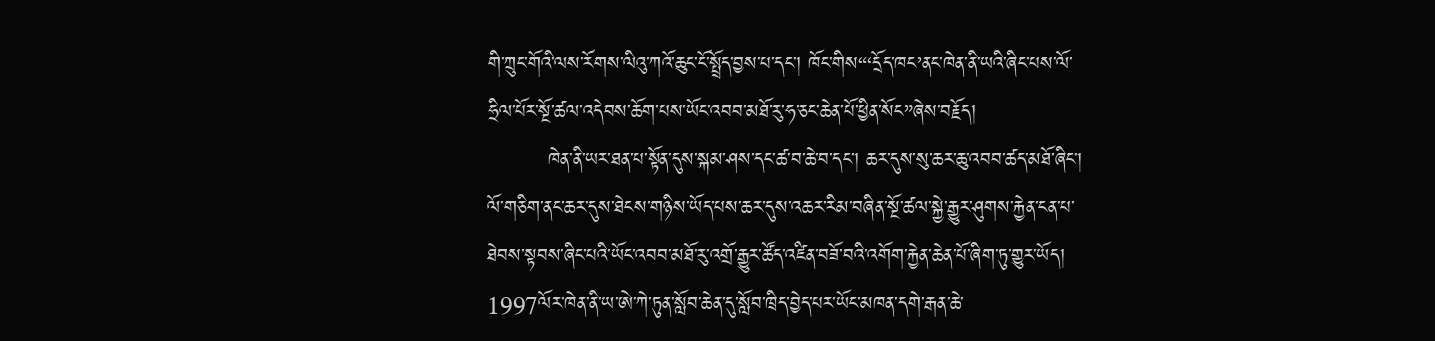གི་ཀྲུང་གོའི་ལས་རོགས་ལིའུ་ཀའོ་ཆུང་ངོ་སྤྲོད་བྱས་པ་དང་། ཁོང་གིས“‘དྲོད་ཁང’ནང་ཁེན་ནི་ཡའི་ཞིང་པས་ལོ་ཧྲིལ་པོར་སྔོ་ཚལ་འདེབས་ཆོག་པས་ཡོང་འབབ་མཐོ་རུ་ཧ་ཅང་ཆེན་པོ་ཕྱིན་སོང”ཞེས་བརྗོད།
         ཁེན་ནི་ཡར་ཐན་པ་སྟོན་དུས་སྐམ་ཤས་དང་ཚ་བ་ཆེ་བ་དང་། ཆར་དུས་སུ་ཆར་ཆུ་འབབ་ཚད་མཐོ་ཞིང་། ལོ་གཅིག་ནང་ཆར་དུས་ཐེངས་གཉིས་ཡོད་པས་ཆར་དུས་འཆར་རིམ་བཞིན་སྔོ་ཚལ་སྐྱེ་རྒྱུར་ཤུགས་རྐྱེན་ངན་པ་ཐེབས་སྟབས་ཞིང་པའི་ཡོང་འབབ་མཐོ་རུ་འགྲོ་རྒྱུར་ཚོད་འཛིན་བཟོ་བའི་འགོག་རྐྱེན་ཆེན་པོ་ཞིག་ཏུ་གྱུར་ཡོད། 1997ལོར་ཁེན་ནི་ཡ་ཨེ་ཀེ་ཏུན་སློབ་ཆེན་དུ་སློབ་ཁྲིད་བྱེད་པར་ཡོང་མཁན་དགེ་རྒན་ཆེ་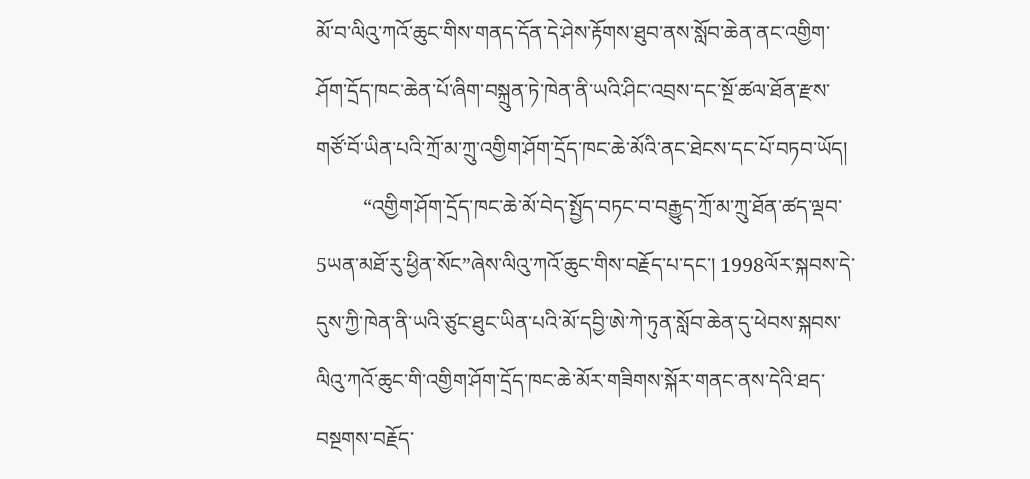མོ་བ་ལིའུ་ཀའོ་ཆུང་གིས་གནད་དོན་དེ་ཤེས་རྟོགས་ཐུབ་ནས་སློབ་ཆེན་ནང་འགྱིག་ཤོག་དྲོད་ཁང་ཆེན་པོ་ཞིག་བསྐྲུན་ཏེ་ཁེན་ནི་ཡའི་ཤིང་འབྲས་དང་སྔོ་ཚལ་ཐོན་རྫས་གཙོ་བོ་ཡིན་པའི་ཀྲོ་མ་ཀྲུ་འགྱིག་ཤོག་དྲོད་ཁང་ཆེ་མོའི་ནང་ཐེངས་དང་པོ་བཏབ་ཡོད།
         “འགྱིག་ཤོག་དྲོད་ཁང་ཆེ་མོ་བེད་སྤྱོད་བཏང་བ་བརྒྱུད་ཀྲོ་མ་ཀྲུ་ཐོན་ཚད་ལྡབ་5ཡན་མཐོ་རུ་ཕྱིན་སོང”ཞེས་ལིའུ་ཀའོ་ཆུང་གིས་བརྗོད་པ་དང་། 1998ལོར་སྐབས་དེ་དུས་ཀྱི་ཁེན་ནི་ཡའི་ཙུང་ཐུང་ཡིན་པའི་མོ་དབྱི་ཨེ་ཀེ་ཏུན་སློབ་ཆེན་དུ་ཕེབས་སྐབས་ལིའུ་ཀའོ་ཆུང་གི་འགྱིག་ཤོག་དྲོད་ཁང་ཆེ་མོར་གཟིགས་སྐོར་གནང་ནས་དེའི་ཐད་བསྔགས་བརྗོད་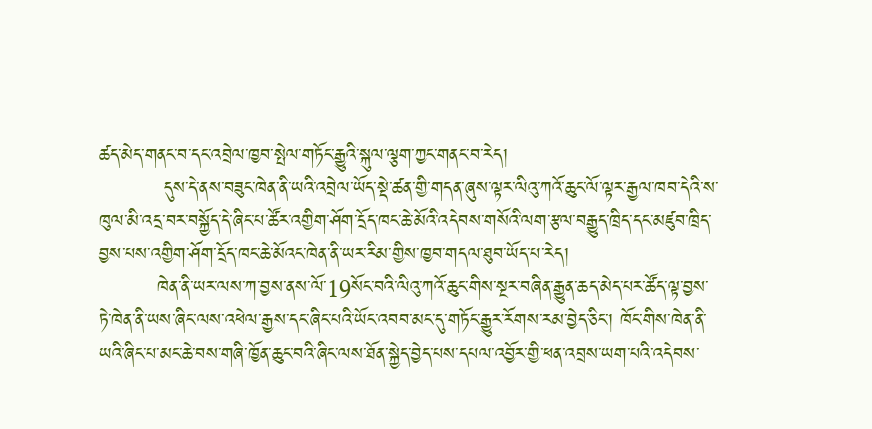ཚད་མེད་གནང་བ་དང་འབྲེལ་ཁྱབ་སྤེལ་གཏོང་རྒྱུའི་སྐུལ་ལྕག་ཀྱང་གནང་བ་རེད།
          དུས་དེ་ནས་བཟུང་ཁེན་ནི་ཡའི་འབྲེལ་ཡོད་སྡེ་ཚན་གྱི་གདན་ཞུས་ལྟར་ལིའུ་ཀའོ་ཆུང་ལོ་ལྟར་རྒྱལ་ཁབ་དེའི་ས་ཁུལ་མི་འདྲ་བར་བསྐྱོད་དེ་ཞིང་པ་ཚོར་འགྱིག་ཤོག་དྲོད་ཁང་ཆེ་མོའི་འདེབས་གསོའི་ལག་རྩལ་བརྒྱུད་ཁྲིད་དང་མཛུབ་ཁྲིད་བྱས་པས་འགྱིག་ཤོག་དྲོད་ཁང་ཆེ་མོའང་ཁེན་ནི་ཡར་རིམ་གྱིས་ཁྱབ་གདལ་ཐུབ་ཡོད་པ་རེད།
         ཁེན་ནི་ཡར་ལས་ཀ་བྱས་ནས་ལོ་19སོང་བའི་ལིའུ་ཀའོ་ཆུང་གིས་སྔར་བཞིན་རྒྱུན་ཆད་མེད་པར་ཚོད་ལྟ་བྱས་ཏེ་ཁེན་ནི་ཡས་ཞིང་ལས་འཕེལ་རྒྱས་དང་ཞིང་པའི་ཡོང་འབབ་མང་དུ་གཏོང་རྒྱུར་རོགས་རམ་བྱེད་ཅིང་། ཁོང་གིས་ཁེན་ནི་ཡའི་ཞིང་པ་མང་ཆེ་བས་གཞི་ཁྱོན་ཆུང་བའི་ཞིང་ལས་ཐོན་སྐྱེད་བྱེད་པས་དཔལ་འབྱོར་གྱི་ཕན་འབྲས་ཡག་པའི་འདེབས་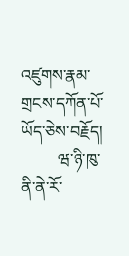འཛུགས་རྣམ་གྲངས་དཀོན་པོ་ཡོད་ཅེས་བརྗོད།
         ཝ་ཉི་ཁུ་ནི་ནེ་རོ་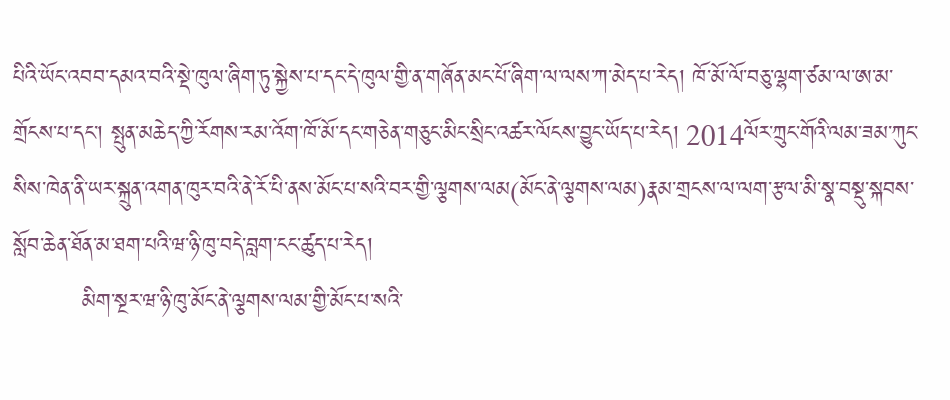པིའི་ཡོང་འབབ་དམའ་བའི་སྡེ་ཁུལ་ཞིག་ཏུ་སྐྱེས་པ་དང་དེ་ཁུལ་གྱི་ན་གཞོན་མང་པོ་ཞིག་ལ་ལས་ཀ་མེད་པ་རེད། ཁོ་མོ་ལོ་བཅུ་ལྷག་ཙམ་ལ་ཨ་མ་གྲོངས་པ་དང་། སྤུན་མཆེད་ཀྱི་རོགས་རམ་འོག་ཁོ་མོ་དང་གཅེན་གཅུང་མིང་སྲིང་འཚར་ལོངས་བྱུང་ཡོད་པ་རེད། 2014ལོར་ཀྲུང་གོའི་ལམ་ཟམ་ཀུང་སིས་ཁེན་ནི་ཡར་སྐྲུན་འགན་ཁུར་བའི་ནེ་རོ་པི་ནས་མོང་པ་སའི་བར་གྱི་ལྕགས་ལམ(མོང་ནེ་ལྕགས་ལམ)རྣམ་གྲངས་ལ་ལག་རྩལ་མི་སྣ་བསྡུ་སྐབས་སློབ་ཆེན་ཐོན་མ་ཐག་པའི་ཝ་ཉི་ཁུ་བདེ་བླག་ངང་ཚུད་པ་རེད།
         མིག་སྔར་ཝ་ཉི་ཁུ་མོང་ནེ་ལྕགས་ལམ་གྱི་མོང་པ་སའི་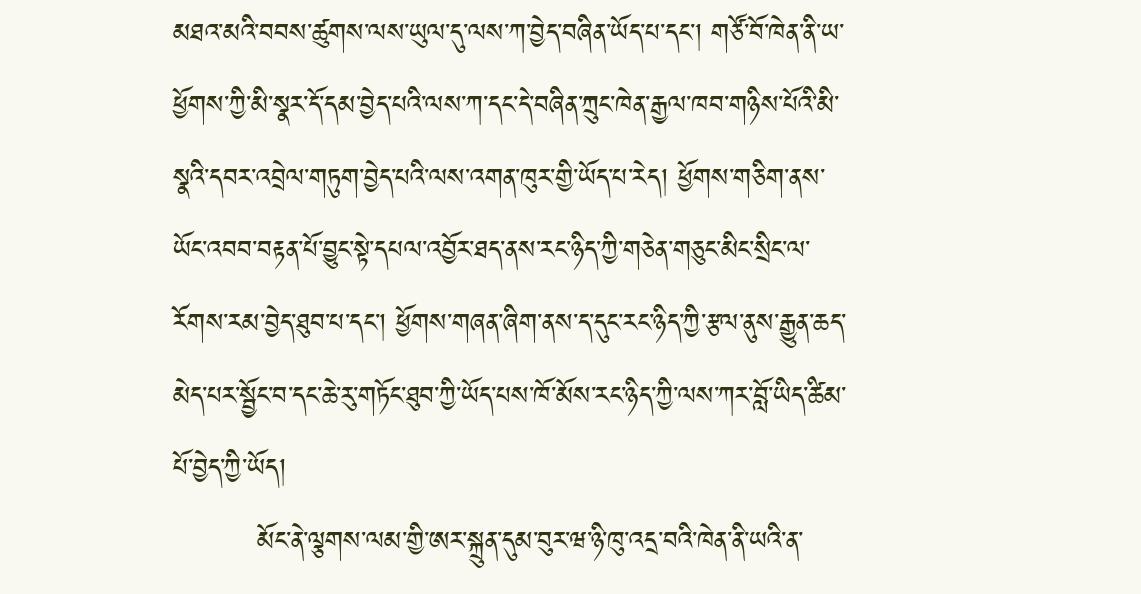མཐའ་མའི་བབས་ཚུགས་ལས་ཡུལ་དུ་ལས་ཀ་བྱེད་བཞིན་ཡོད་པ་དང་། གཙོ་བོ་ཁེན་ནི་ཡ་ཕྱོགས་ཀྱི་མི་སྣར་དོ་དམ་བྱེད་པའི་ལས་ཀ་དང་དེ་བཞིན་ཀྲུང་ཁེན་རྒྱལ་ཁབ་གཉིས་པོའི་མི་སྣའི་དབར་འབྲེལ་གཏུག་བྱེད་པའི་ལས་འགན་ཁུར་གྱི་ཡོད་པ་རེད། ཕྱོགས་གཅིག་ནས་ཡོང་འབབ་བརྟན་པོ་བྱུང་སྟེ་དཔལ་འབྱོར་ཐད་ནས་རང་ཉིད་ཀྱི་གཅེན་གཅུང་མིང་སྲིང་ལ་རོགས་རམ་བྱེད་ཐུབ་པ་དང་། ཕྱོགས་གཞན་ཞིག་ནས་ད་དུང་རང་ཉིད་ཀྱི་རྩལ་ནུས་རྒྱུན་ཆད་མེད་པར་སྦྱོང་བ་དང་ཆེ་རུ་གཏོང་ཐུབ་ཀྱི་ཡོད་པས་ཁོ་མོས་རང་ཉིད་ཀྱི་ལས་ཀར་བློ་ཡིད་ཚིམ་པོ་བྱེད་ཀྱི་ཡོད།
         མོང་ནེ་ལྕགས་ལམ་གྱི་ཨར་སྐྲུན་དུམ་བུར་ཝ་ཉི་ཁུ་འདྲ་བའི་ཁེན་ནི་ཡའི་ན་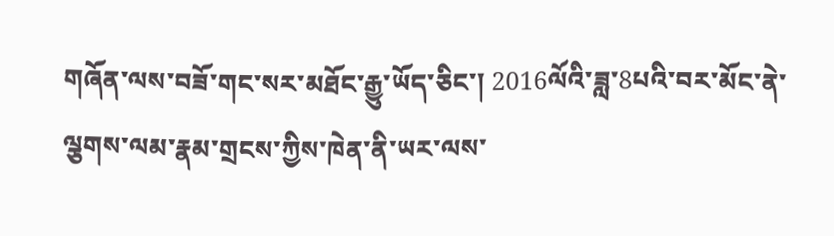གཞོན་ལས་བཟོ་གང་སར་མཐོང་རྒྱུ་ཡོད་ཅིང་། 2016ལོའི་ཟླ་8པའི་བར་མོང་ནེ་ལྕགས་ལམ་རྣམ་གྲངས་ཀྱིས་ཁེན་ནི་ཡར་ལས་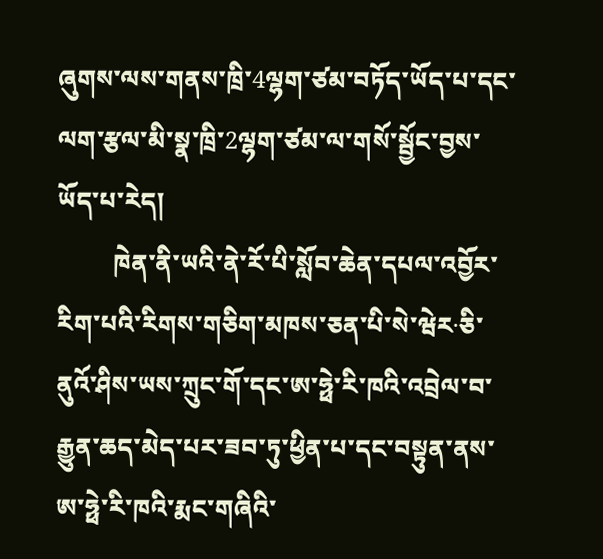ཞུགས་ལས་གནས་ཁྲི་4ལྷག་ཙམ་བཏོད་ཡོད་པ་དང་ལག་རྩལ་མི་སྣ་ཁྲི་2ལྷག་ཙམ་ལ་གསོ་སྦྱོང་བྱས་ཡོད་པ་རེད།
         ཁེན་ནི་ཡའི་ནེ་རོ་པི་སློབ་ཆེན་དཔལ་འབྱོར་རིག་པའི་རིགས་གཅིག་མཁས་ཅན་པི་སེ་ཝེར·ཅི་ནུའོ་ཤིས་ཡས་ཀྲུང་གོ་དང་ཨ་ཧྥེ་རི་ཁའི་འབྲེལ་བ་རྒྱུན་ཆད་མེད་པར་ཟབ་ཏུ་ཕྱིན་པ་དང་བསྟུན་ནས་ཨ་ཧྥེ་རི་ཁའི་རྨང་གཞིའི་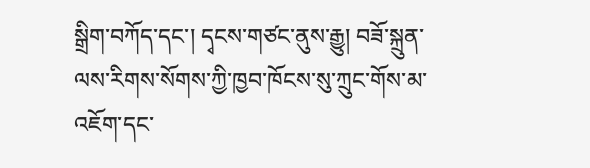སྒྲིག་བཀོད་དང་། དྭངས་གཙང་ནུས་རྒྱུ། བཟོ་སྐྲུན་ལས་རིགས་སོགས་ཀྱི་ཁྱབ་ཁོངས་སུ་ཀྲུང་གོས་མ་འཇོག་དང་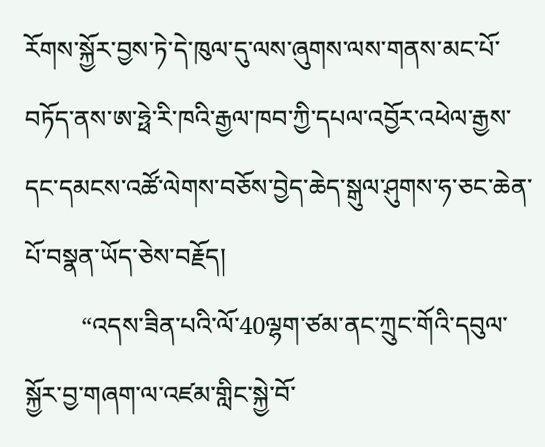རོགས་སྐྱོར་བྱས་ཏེ་དེ་ཁུལ་དུ་ལས་ཞུགས་ལས་གནས་མང་པོ་བཏོད་ནས་ཨ་ཧྥེ་རི་ཁའི་རྒྱལ་ཁབ་ཀྱི་དཔལ་འབྱོར་འཕེལ་རྒྱས་དང་དམངས་འཚོ་ལེགས་བཅོས་བྱེད་ཆེད་སྒུལ་ཤུགས་ཧ་ཅང་ཆེན་པོ་བསྣན་ཡོད་ཅེས་བརྗོད།
         “འདས་ཟིན་པའི་ལོ་40ལྷག་ཙམ་ནང་ཀྲུང་གོའི་དབུལ་སྐྱོར་བྱ་གཞག་ལ་འཛམ་གླིང་སྐྱེ་བོ་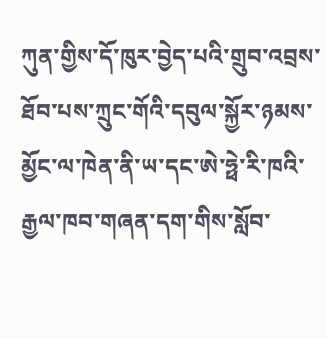ཀུན་གྱིས་དོ་ཁུར་བྱེད་པའི་གྲུབ་འབྲས་ཐོབ་པས་ཀྲུང་གོའི་དབུལ་སྐྱོར་ཉམས་མྱོང་ལ་ཁེན་ནི་ཡ་དང་ཨེ་ཧྥེ་རི་ཁའི་རྒྱལ་ཁབ་གཞན་དག་གིས་སློབ་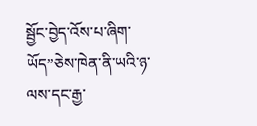སྦྱོང་བྱེད་འོས་པ་ཞིག་ཡོད”ཅེས་ཁེན་ནི་ཡའི་ཉ་ལས་དང་རྒྱ་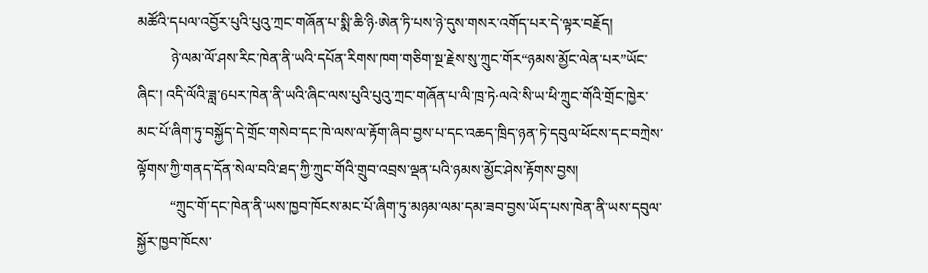མཚོའི་དཔལ་འབྱོར་པུའི་པུའུ་ཀྲང་གཞོན་པ་སྨི་ཆི་ཉི·ཨེན་ཏི་པས་ཉེ་དུས་གསར་འགོད་པར་དེ་ལྟར་བརྗོད།
         ཉེ་ལམ་ལོ་ཤས་རིང་ཁེན་ནི་ཡའི་དཔོན་རིགས་ཁག་གཅིག་སྔ་རྗེས་སུ་ཀྲུང་གོར“ཉམས་མྱོང་ལེན་པར”ཡོང་ཞིང་། འདི་ལོའི་ཟླ་6པར་ཁེན་ནི་ཡའི་ཞིང་ལས་པུའི་པུའུ་ཀྲང་གཞོན་པ་ལི་ཁྲ་ཏེ·ལའེ་སི་ཡ་ཕི་ཀྲུང་གོའི་གྲོང་ཁྱེར་མང་པོ་ཞིག་ཏུ་བསྐྱོད་དེ་གྲོང་གསེབ་དང་ཁེ་ལས་ལ་རྟོག་ཞིབ་བྱས་པ་དང་འཆད་ཁྲིད་ཉན་ཏེ་དབུལ་ཕོངས་དང་བཀྲེས་ལྟོགས་ཀྱི་གནད་དོན་སེལ་བའི་ཐད་ཀྱི་ཀྲུང་གོའི་གྲུབ་འབྲས་ལྡན་པའི་ཉམས་མྱོང་ཤེས་རྟོགས་བྱས།
         “ཀྲུང་གོ་དང་ཁེན་ནི་ཡས་ཁྱབ་ཁོངས་མང་པོ་ཞིག་ཏུ་མཉམ་ལམ་དམ་ཟབ་བྱས་ཡོད་པས་ཁེན་ནི་ཡས་དབུལ་སྐྱོར་ཁྱབ་ཁོངས་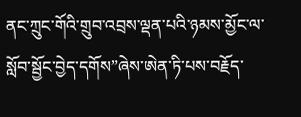ནང་ཀྲུང་གོའི་གྲུབ་འབྲས་ལྡན་པའི་ཉམས་མྱོང་ལ་སློབ་སྦྱོང་བྱེད་དགོས”ཞེས་ཨེན་ཏི་པས་བརྗོད་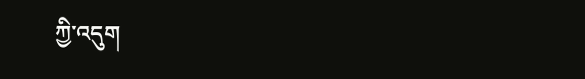ཀྱི་འདུག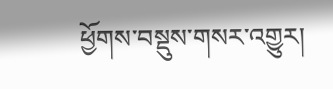ཕྱོགས་བསྡུས་གསར་འགྱུར།